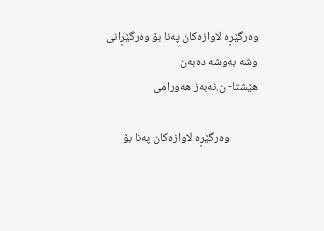وه‌رگێڕه‌ لاوازه‌كان په‌نا بۆ وه‌رگێڕانی‌ وشه‌ به‌وشه‌ ده‌به‌ن
هێشتا- ن.نه‌به‌ز هه‌ورامی

           وه‌رگێڕه‌ لاوازه‌كان په‌نا بۆ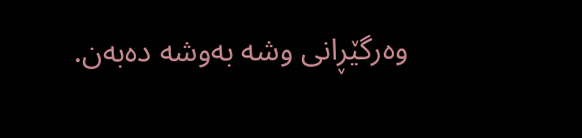وه‌رگێڕانی‌ وشه‌ به‌وشه‌ ده‌به‌ن.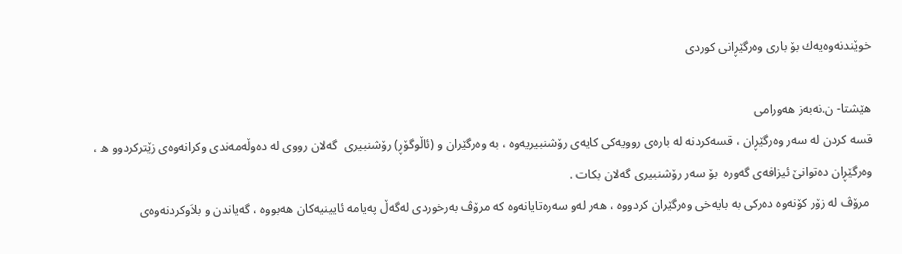خوێندنه‌وه‌یه‌ك بۆ باری وه‌رگێڕانی كوردی

هێشتا- ن.نه‌به‌ز هه‌ورامی
قسه‌ كردن له‌ سه‌ر وه‌رگێڕان ، قسه‌كردنه‌ له‌ باره‌ی‌ روویه‌كی‌ كایه‌ی‌ رۆشنبیریه‌وه‌ ، به‌ وه‌رگێران و (ئاڵوگۆڕ) رۆشنبیری‌  گه‌لان رووی‌ له‌ ده‌وڵه‌مه‌ندی‌ وكرانه‌وه‌ی‌ زێتركردوو ه‌ ، وه‌رگێڕان ده‌توانێ‌ ئیزافه‌ی‌ گه‌وره‌  بۆ سه‌ر رۆشنبیری‌ گه‌لان بكات .
 مرۆڤ له‌ زۆر كۆنه‌وه‌ ده‌ركی‌ به‌ بایه‌خی‌ وه‌رگێران كردووه‌ ، هه‌ر له‌و سه‌ره‌تایانه‌وه‌ كه‌ مرۆڤ به‌رخوردی‌ له‌گه‌ڵ په‌یامه‌ ئایینیه‌كان هه‌بووه‌ ، گه‌یاندن و بلاَوكردنه‌وه‌ی‌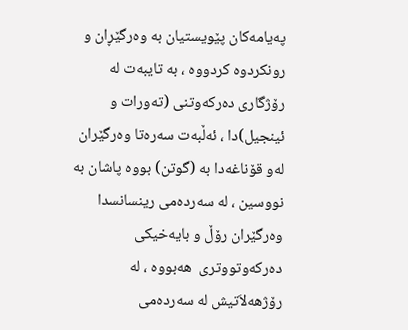په‌یامه‌كان پێویستیان به‌ وه‌رگێڕان و رونكردوه‌ كردووه‌ ، به‌ تایبه‌ت له‌ رۆژگاری‌ ده‌ركه‌وتنی‌ (ته‌ورات و ئینجیل)دا ، ئه‌ڵبه‌ت سه‌ره‌تا وه‌رگێران له‌و قۆناغه‌دا به‌ (گوتن) بووه‌ پاشان به‌ نووسین ، له‌ سه‌رده‌می‌ رینسانسدا وه‌رگێران رۆڵ و بایه‌خیكی‌ ده‌ركه‌وتووتری‌  هه‌بووه‌ ، له‌ رۆژهه‌لاَتیش له‌ سه‌رده‌می‌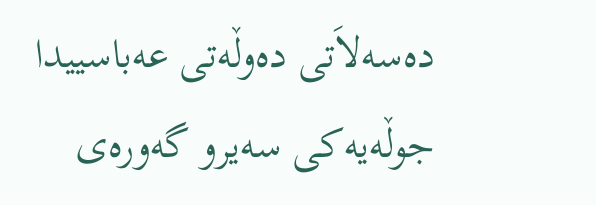ده‌سه‌لاَتی‌ ده‌وڵه‌تی‌ عه‌باسییدا جوڵه‌یه‌كی‌ سه‌یرو گه‌وره‌ی‌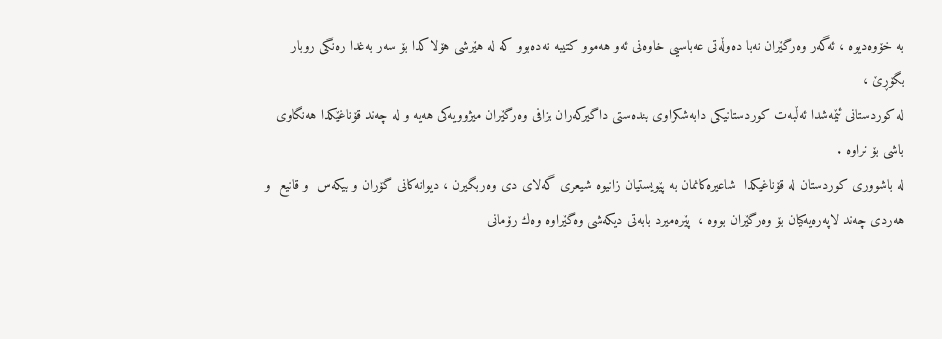به‌ خۆوه‌دیوه‌ ، ئه‌گه‌ر وه‌رگێران نه‌با ده‌وڵه‌تی‌ عه‌باسیی‌ خاوه‌نی‌ ئه‌و هه‌موو كتیبه‌ نه‌ده‌بوو كه‌ له‌ هێرشی‌ هۆلاكدا بۆ سه‌ر به‌غدا ره‌نگی‌ روبار بگۆڕێ‌ ،
له‌ كوردستانی‌ ئێمه‌شدا ئه‌ڵبه‌ت كوردستانیكی‌ دابه‌شكراوی‌ بنده‌ستی‌ داگیركه‌ران بزافی‌ وه‌رگێران میژوویه‌كی‌ هه‌یه‌ و له‌ چه‌ند قۆناغێكدا هه‌نگاوی‌ باشی‌ بۆ نراوه‌ .
له‌ باشووری‌ كوردستان له‌ قۆناغیكدا  شاعیره‌كانمان به‌ پێویستیان زانیوه‌ شیعری‌ گه‌لای‌ دی‌ وه‌ربگیرن ، دیوانه‌كانی‌ گۆران و بیكه‌س  و قانیع  و هه‌ردی‌ چه‌ند لاپه‌ره‌یه‌كیان بۆ وه‌رگێران بووه‌ ،  پێره‌میرد بابه‌تی‌ دیكه‌شی‌ وه‌گێراوه‌ وه‌ك رۆمانی‌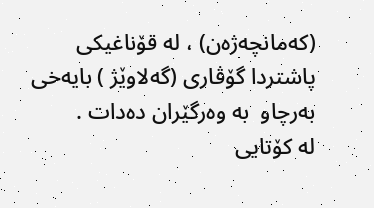(كه‌مانچه‌ژه‌ن) ، له‌ قۆناغیكی‌ پاشتردا گۆڤاری‌ (گه‌لاوێژ ) بایه‌خی‌ به‌رچاو  به‌ وه‌رگێران ده‌دات .
له‌ كۆتایی‌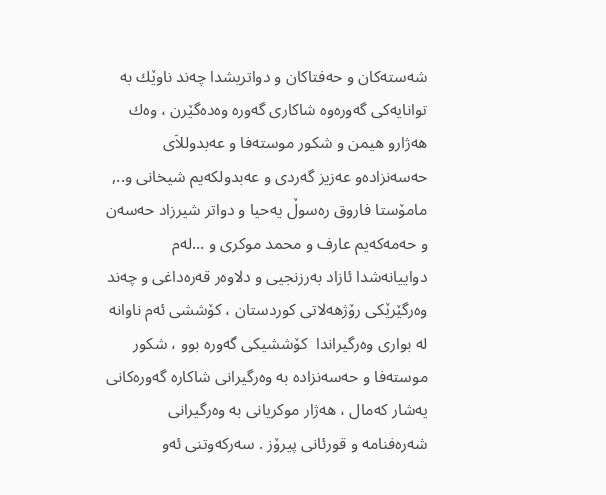شه‌سته‌كان و حه‌فتاكان و دواتریشدا چه‌ند ناوێك به‌ توانایه‌كی‌ گه‌وره‌وه‌ شاكاری‌ گه‌وره‌ وه‌ده‌گێرن ، وه‌ك  هه‌ژارو هیمن و شكور موسته‌فا و عه‌بدوللاَی‌ حه‌سه‌نزاده‌و عه‌زیز گه‌ردی‌ و عه‌بدولكه‌یم شیخانی‌ و.., مامۆستا فاروق ره‌سوڵ یه‌حیا و دواتر شیرزاد حه‌سه‌ن و حه‌مه‌كه‌یم عارف و محمد موكری‌ و ...له‌م دواییانه‌شدا ئازاد به‌رزنجیی‌ و دلاوه‌ر قه‌ره‌داغی‌ و چه‌ند وه‌رگێرێكی‌ رۆژهه‌لاتی‌ كوردستان ، كۆششی‌ ئه‌م ناوانه‌ له‌ بواری‌ وه‌رگیراندا  كۆششیكی‌ گه‌وره‌ بوو ، شكور موسته‌فا و حه‌سه‌نزاده‌ به‌ وه‌رگیرانی‌ شاكاره‌ گه‌وره‌كانی‌ یه‌شار كه‌مال ، هه‌ژار موكریانی‌ به‌ وه‌رگیرانی‌ شه‌ره‌فنامه‌ و قورئانی‌ پیرۆز . سه‌ركه‌وتنی‌ ئه‌و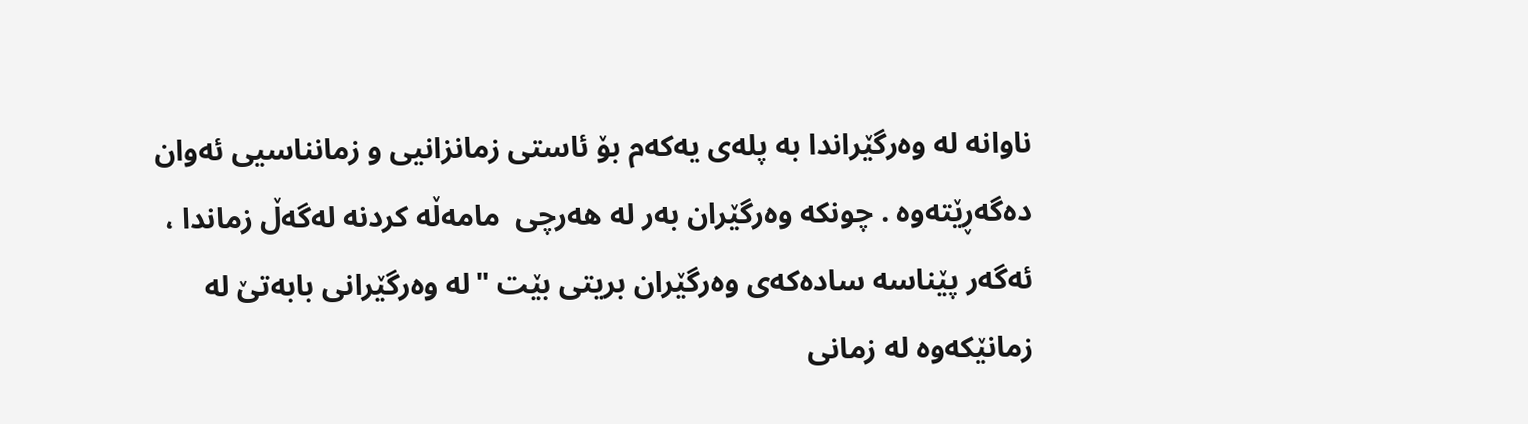ناوانه‌ له‌ وه‌رگێراندا به‌ پله‌ی‌ یه‌كه‌م بۆ ئاستی‌ زمانزانیی‌ و زمانناسیی‌ ئه‌وان ده‌گه‌ڕێته‌وه‌ . چونكه‌ وه‌رگێران به‌ر له‌ هه‌رچی‌  مامه‌ڵه‌ كردنه‌ له‌گه‌ڵ زماندا ، ئه‌گه‌ر پێناسه‌ ساده‌كه‌ی‌ وه‌رگێران بریتی‌ بێت "له‌ وه‌رگێرانی‌ بابه‌تێ‌ له‌ زمانێكه‌وه‌ له‌ زمانی‌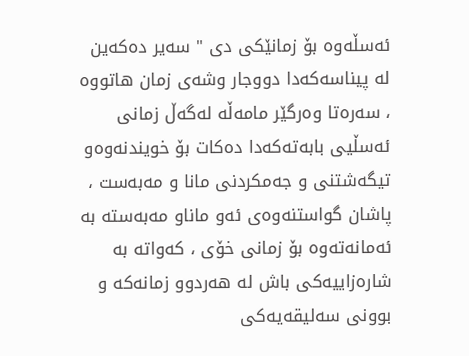ئه‌سڵه‌وه‌ بۆ زمانێكی‌ دی‌ " سه‌یر ده‌كه‌ین له‌ پیناسه‌كه‌دا دووجار وشه‌ی‌ زمان هاتووه‌ ، سه‌ره‌تا وه‌رگێر مامه‌ڵه‌ له‌گه‌ڵ زمانی‌ ئه‌سڵیی‌ بابه‌ته‌كه‌دا ده‌كات بۆ خویندنه‌وه‌و تیگه‌شتنی‌ و جه‌مكردنی‌ مانا و مه‌به‌ست ، پاشان گواستنه‌وه‌ی‌ ئه‌و ماناو مه‌به‌سته‌ به‌ ئه‌مانه‌ته‌وه‌ بۆ زمانی‌ خۆی‌ ، كه‌واته‌ به‌ شاره‌زاییه‌كی‌ باش له‌ هه‌ردوو زمانه‌كه‌ و بوونی‌ سه‌لیقه‌یه‌كی‌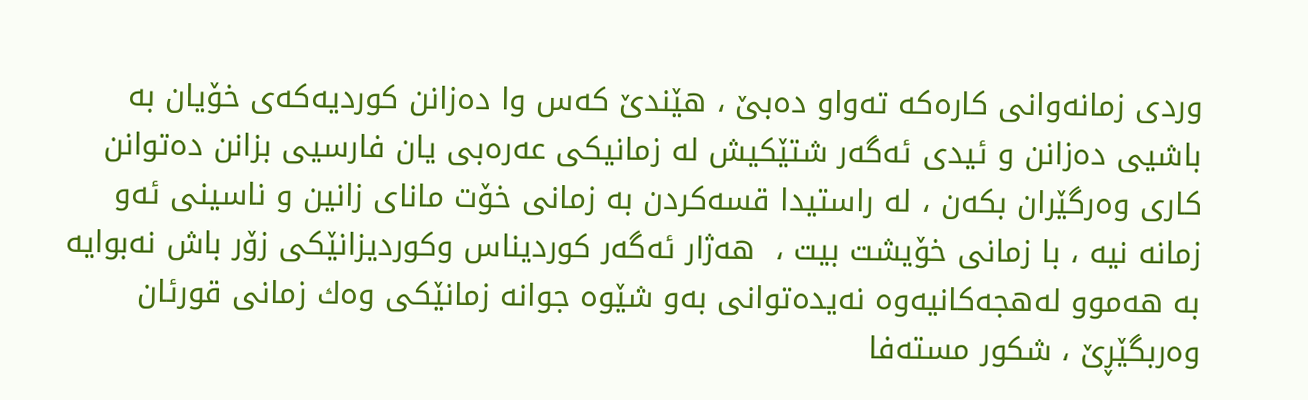وردی‌ زمانه‌وانی‌ كاره‌كه‌ ته‌واو ده‌بێ‌ ، هێندێ‌ كه‌س وا ده‌زانن كوردیه‌كه‌ی‌ خۆیان به‌ باشیی‌ ده‌زانن و ئیدی‌ ئه‌گه‌ر شتێكیش له‌ زمانیكی‌ عه‌ره‌بی‌ یان فارسیی‌ بزانن ده‌توانن كاری‌ وه‌رگێران بكه‌ن ، له‌ راستیدا قسه‌كردن به‌ زمانی‌ خۆت مانای‌ زانین و ناسینی‌ ئه‌و زمانه‌ نیه‌ ، با زمانی‌ خۆیشت بیت ،  هه‌ژار ئه‌گه‌ر كوردیناس وكوردیزانێكی‌ زۆر باش نه‌بوایه‌ به‌ هه‌موو له‌هجه‌كانیه‌وه‌ نه‌یده‌توانی‌ به‌و شێوه‌ جوانه‌ زمانێكی‌ وه‌ك زمانی‌ قورئان وه‌ربگێڕێ‌ ، شكور مسته‌فا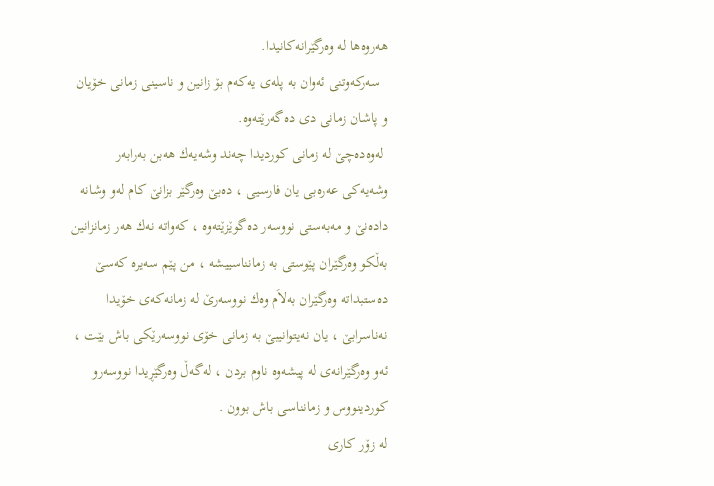هه‌روه‌ها له‌ وه‌رگێرانه‌كانیدا.
  سه‌ركه‌وتنی‌ ئه‌وان به‌ پله‌ی‌ یه‌كه‌م بۆ زانین و ناسینی‌ زمانی‌ خۆیان و پاشان زمانی‌ دی‌ ده‌گه‌رێته‌وه‌.
 له‌وه‌ده‌چێ‌ له‌ زمانی‌ كوردیدا چه‌ند وشه‌یه‌ك هه‌بن به‌رابه‌ر وشه‌یه‌كی‌ عه‌ره‌بی‌ یان فارسیی‌ ، ده‌بێ‌ وه‌رگێر بزانێ‌ كام له‌و وشانه‌ داده‌نێ‌ و مه‌به‌ستی‌ نووسه‌ر ده‌گوێزێته‌وه‌ ، كه‌واته‌ نه‌ك هه‌ر زمانزانین به‌ڵكو وه‌رگێران پێوستی‌ به‌ زمانناسییشه‌ ، من پێم سه‌یره‌ كه‌سێ‌ ده‌ستبداته‌ وه‌رگێران به‌لاَم وه‌ك نووسه‌رێ‌ له‌ زمانه‌كه‌ی‌ خۆیدا نه‌ناسرابێ‌ ، یان نه‌یتوانیبێ‌ به‌ زمانی‌ خۆی‌ نووسه‌رێكی‌ باش بێت ، ئه‌و وه‌رگێرانه‌ی‌ له‌ پیشه‌وه‌ ناوم بردن ، له‌گه‌ڵ وه‌رگێڕیدا نووسه‌رو كوردینووس و زمانناسی‌ باش بوون .
له‌ زۆر كاری‌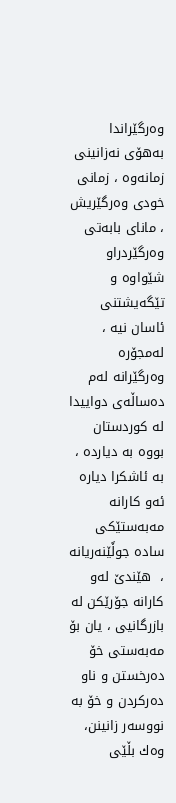وه‌رگێراندا  به‌هۆی‌ نه‌زانینی‌ زمانه‌وه‌ ، زمانی‌ خودی‌ وه‌رگێریش ، مانای‌ بابه‌تی‌ وه‌رگێردراو شێواوه‌ و تێگه‌یشتنی‌ ئاسان نیه‌ ، له‌مجۆره‌ وه‌رگێرانه‌ له‌م ده‌ساڵه‌ی‌ دواییدا له‌ كوردستان بووه‌ به‌ دیارده‌ ، به‌ ئاشكرا دیاره‌ ئه‌و كارانه‌ مه‌به‌ستێكی‌ ساده‌ جوڵَێنه‌ریانه‌ ،  هێندێ‌ له‌و كارانه‌ جۆرێكن له‌ بازرگانیی‌ ، یان بۆ مه‌به‌ستی‌ خۆ ده‌رخستن و ناو ده‌ركردن و خۆ به‌ نووسه‌ر زانینن، وه‌ك بڵێی‌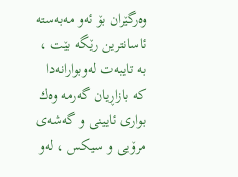وه‌رگێران بۆ ئه‌و مه‌به‌سته‌ ئاسانترین رێگه‌ بێت ، به‌ تایبه‌ت له‌وبوارانه‌دا كه‌ بازاڕیان گه‌رمه‌ وه‌ك بواری‌ ئایینی‌ و گه‌شه‌ی‌ مرۆیی‌ و سیكس ، له‌و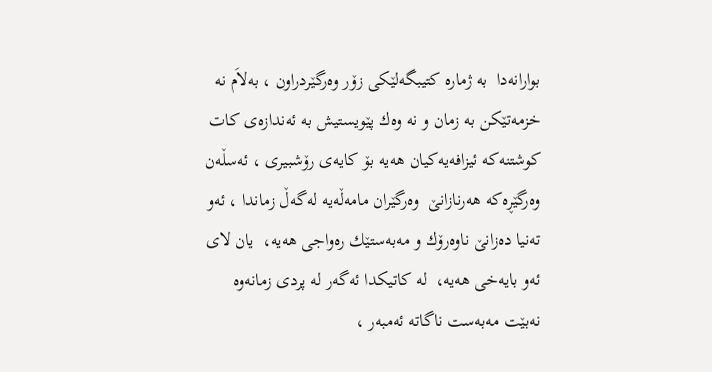بوارانه‌دا  به‌ ژماره‌ كتیبگه‌لێكی‌ زۆر وه‌رگێردراون ، به‌لاَم نه‌ خزمه‌تێكن به‌ زمان و نه‌ وه‌ك پێویستیش به‌ ئه‌ندازه‌ی‌ كات كوشتنه‌كه‌ ئیزافه‌یه‌كیان هه‌یه‌ بۆ كایه‌ی‌ رۆشبیری‌ ، ئه‌سڵه‌ن وه‌رگێڕه‌كه‌ هه‌رنازانێ‌  وه‌رگێران مامه‌ڵه‌یه‌ له‌گه‌ڵ زماندا ، ئه‌و ته‌نیا ده‌زانێ‌ ناوه‌رۆك و مه‌به‌ستێك ره‌واجی‌ هه‌یه‌،  یان لای‌ ئه‌و بایه‌خی‌ هه‌یه‌،  له‌ كاتیكدا ئه‌گه‌ر له‌ پردی‌ زمانه‌وه‌ نه‌بێت مه‌به‌ست ناگاته‌ ئه‌مبه‌ر ،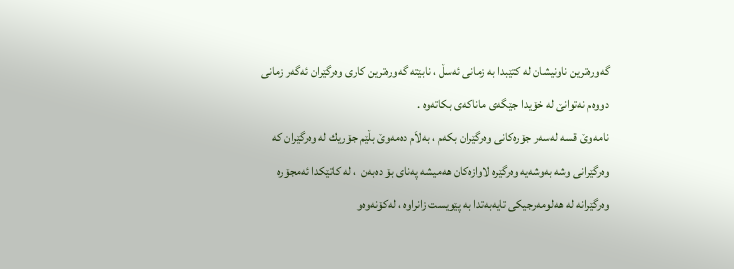گه‌وره‌ترین ناونیشان له‌ كتێبدا به‌ زمانی‌ ئه‌سڵ ، نابێته‌ گه‌وره‌ترین كاری‌ وه‌رگێران ئه‌گه‌ر زمانی‌ دووه‌م نه‌توانێ‌ له‌ خۆیدا جێگه‌ی‌ ماناكه‌ی‌ بكاته‌وه‌ .
نامه‌وێ‌ قسه‌ له‌سه‌ر جۆره‌كانی‌ وه‌رگێران بكه‌م ، به‌لاَم ده‌مه‌وێ‌ بڵێم جۆریك له‌ وه‌رگێران كه‌ وه‌رگێرانی‌ وشه‌ به‌وشه‌یه‌ وه‌رگێره‌ لاوازه‌كان هه‌میشه‌ په‌نای‌ بۆ ده‌به‌ن  ، له‌ كاتێكدا ئه‌مجۆره‌ وه‌رگێرانه‌ له‌ هه‌لومه‌رجیكی‌ تایه‌به‌تدا به‌ پێویست زانراوه‌ ، له‌كۆنه‌وه‌و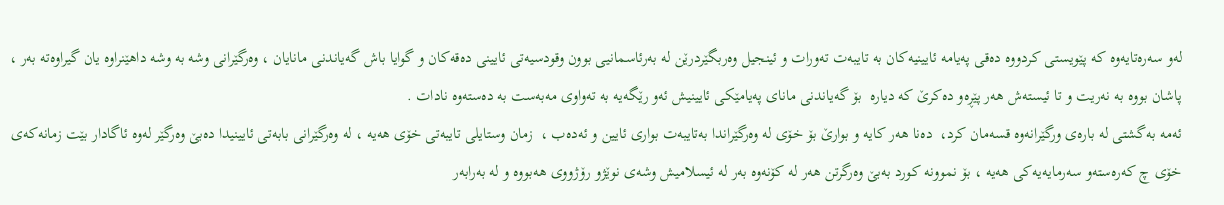له‌و سه‌ره‌تایه‌وه‌ كه‌ پێویستی‌ كردووه‌ ده‌قی‌ په‌یامه‌ ئایینیه‌كان به‌ تایبه‌ت ته‌ورات و ئینجیل وه‌ربگێردرێن له‌ به‌رئاسمانیی‌ بوون وقودسیه‌تی‌ ئایینی‌ ده‌قه‌كان و گوایا باش گه‌یاندنی‌ مانایان ، وه‌رگێرانی‌ وشه‌ به‌ وشه‌ داهێنراوه‌ یان گیراوه‌ته‌ به‌ر ، پاشان بووه‌ به‌ نه‌ریت و تا ئیسته‌ش هه‌ر پێڕه‌و ده‌كرێ‌ كه‌ دیاره‌  بۆ گه‌یاندنی‌ مانای‌ په‌یامێكی‌ ئایینیش ئه‌و رێگه‌یه‌ به‌ ته‌واوی‌ مه‌به‌ست به‌ ده‌سته‌وه‌ نادات .
ئه‌مه‌ به‌گشتی‌ له‌ باره‌ی‌ ورگێرانه‌وه‌ قسه‌مان كرد،  ده‌نا هه‌ر كایه‌ و بوارێ‌ بۆ خۆی‌ له‌ وه‌رگێراندا به‌تایبه‌ت بواری‌ ئایین و ئه‌ده‌ب ،  زمان وستایلی‌ تایبه‌تی‌ خۆی‌ هه‌یه‌ ، له‌ وه‌رگێرانی‌ بابه‌تی‌ ئایینیدا ده‌بێ‌ وه‌رگێر له‌وه‌ ئاگادار بێت زمانه‌كه‌ی‌ خۆی‌ چ كه‌ره‌سته‌و سه‌رمایه‌یه‌كی‌ هه‌یه‌ ، بۆ نموونه‌ كورد به‌بێ‌ وه‌رگرتن هه‌ر له‌ كۆنه‌وه‌ به‌ر له‌ ئیسلامیش وشه‌ی‌ نوێژو رۆژووی‌ هه‌بووه‌ و له‌ به‌رابه‌ر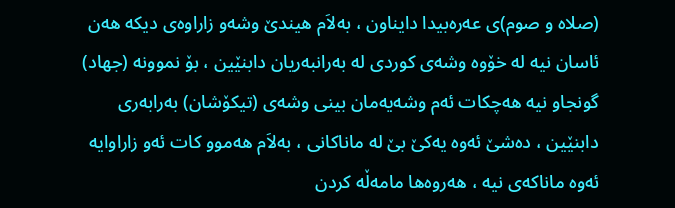(صلاه‌ و صوم)ی‌ عه‌ره‌بیدا دایناون ، به‌لاَم هیندێ‌ وشه‌و زاراوه‌ی‌ دیكه‌ هه‌ن  ئاسان نیه‌ له‌ خۆوه‌ وشه‌ی‌ كوردی‌ له‌ به‌رانبه‌ریان دابنێین ، بۆ نموونه‌ (جهاد) گونجاو نیه‌ هه‌چكات ئه‌م وشه‌یه‌مان بینی‌ وشه‌ی‌ (تیكۆشان) به‌رابه‌ری‌ دابنێین ، ده‌شێ‌ ئه‌وه‌ یه‌كێ‌ بێ‌ له‌ ماناكانی‌ ، به‌لاَم هه‌موو كات ئه‌و زاراوایه‌ ئه‌وه‌ ماناكه‌ی‌ نیه‌ ، هه‌روه‌ها مامه‌ڵه‌ كردن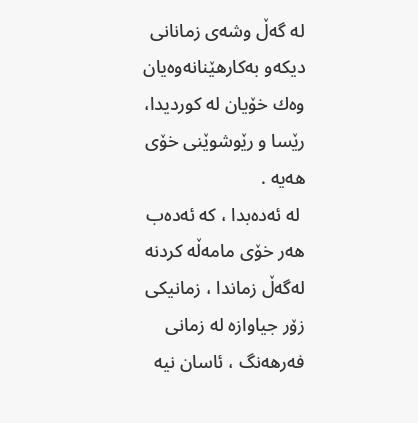له‌ گه‌ڵ وشه‌ی‌ زمانانی‌ دیكه‌و به‌كارهێنانه‌وه‌یان وه‌ك خۆیان له‌ كوردیدا، رێسا و رێوشوێنی‌ خۆی‌ هه‌یه‌ .
 له‌ ئه‌ده‌بدا ، كه‌ ئه‌ده‌ب هه‌ر خۆی‌ مامه‌ڵه‌ كردنه‌ له‌گه‌ڵ زماندا ، زمانیكی‌ زۆر جیاوازه‌ له‌ زمانی‌ فه‌رهه‌نگ ، ئاسان نیه‌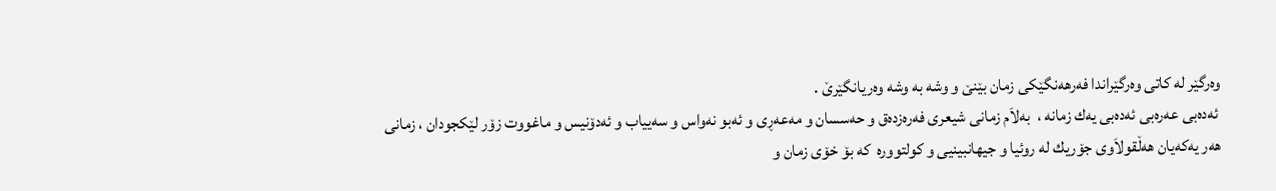وه‌رگێر له‌ كاتی‌ وه‌رگێراندا فه‌رهه‌نگێكی‌ زمان بێنێ‌ و وشه‌ به‌ وشه‌ وه‌ریانگێرێ‌ .
 ئه‌ده‌بی‌ عه‌ره‌بی‌ ئه‌ده‌بی‌ یه‌ك زمانه‌ ،  به‌لاَم زمانی‌ شیعری‌ فه‌ره‌زده‌ق و حه‌سسان و مه‌عه‌ڕی‌ و ئه‌بو نه‌واس و سه‌ییاب و ئه‌دۆنیس و ماغووت زۆر لێكجودان ، زمانی‌ هه‌ر یه‌كه‌یان هه‌ڵقولاَوی‌ جۆریك له‌ روئیا و جیهانبینیی‌ و كولتووره‌  كه‌ بۆ خۆی‌ زمان و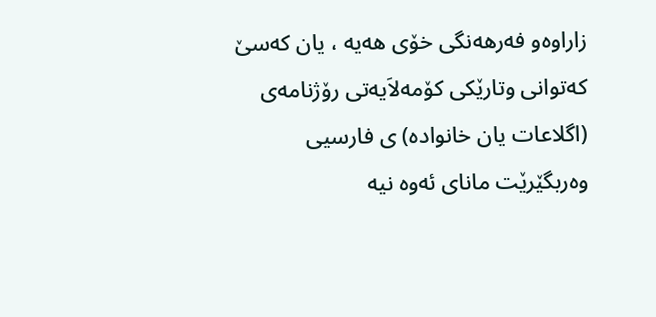زاراوه‌و فه‌رهه‌نگی‌ خۆی‌ هه‌یه‌ ، یان كه‌سێ‌ كه‌توانی‌ وتارێكی‌ كۆمه‌لاَیه‌تی‌ رۆژنامه‌ی‌ (اگلاعات یان خانواده‌) ی‌ فارسیی‌ وه‌ربگێرێت مانای‌ ئه‌وه‌ نیه‌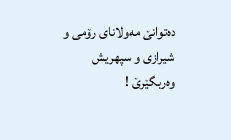ده‌توانێ‌ مه‌ولانای‌ رۆمی‌ و شیرازی‌ و سپهریش وه‌ربگێرێ‌ !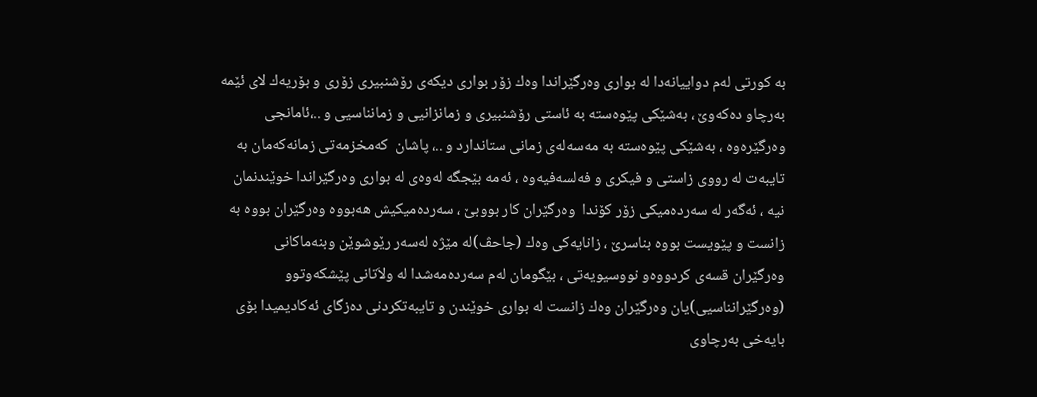به‌ كورتی‌ له‌م دواییانه‌دا له‌ بواری‌ وه‌رگێراندا وه‌ك زۆر بواری‌ دیكه‌ی‌ رۆشنبیری‌ زۆری‌ و بۆریه‌ك لای‌ ئێمه‌ به‌رچاو ده‌كه‌وێ‌ ، به‌شێكی‌ پێوه‌سته‌ به‌ ئاستی‌ رۆشنبیری‌ و زمانزانیی‌ و زمانناسیی‌ و ..،ئامانجی‌ وه‌رگێره‌وه‌ ، به‌شێكی‌ پێوه‌سته‌ به‌ مه‌سه‌له‌ی‌ زمانی‌ ستاندارد و ..، پاشان  كه‌مخزمه‌تی‌ زمانه‌كه‌مان به‌ تایبه‌ت له‌ رووی‌ زاستی‌ و فیكری‌ و فه‌لسه‌فیه‌وه‌ ، ئه‌مه‌ بێجگه‌ له‌وه‌ی‌ له‌ بواری‌ وه‌رگێراندا خوێندنمان نیه‌ ، ئه‌گه‌ر له‌ سه‌رده‌میكی‌ زۆر كۆندا  وه‌رگێران كار بووبێ‌ ، سه‌رده‌میكیش هه‌بووه‌ وه‌رگێران بووه‌ به‌ زانست و پێویست بووه‌ بناسرێ‌ ، زانایه‌كی‌ وه‌ك (جاحڤ)له‌ مێژه‌ له‌سه‌ر رێوشوێن وبنه‌ماكانی‌ وه‌رگێران قسه‌ی‌ كردووه‌و نووسیویه‌تی‌ ، بێگومان له‌م سه‌رده‌مه‌شدا له‌ ولاَتانی‌ پێشكه‌وتوو (وه‌رگێرانناسیی)یان وه‌رگێران وه‌ك زانست له‌ بواری‌ خوێندن و تایبه‌تكردنی‌ ده‌زگای‌ ئه‌كادیمیدا بۆی‌ بایه‌خی‌ به‌رچاوی‌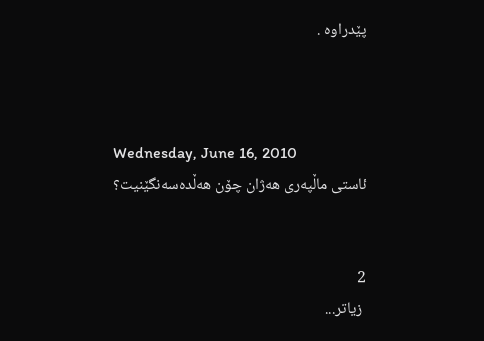پێدراوه‌ .



Wednesday, June 16, 2010
ئاستی‌ ماڵپه‌ری‌ هه‌ژان چۆن هه‌ڵده‌سه‌نگێنیت؟


2
 زیاتر...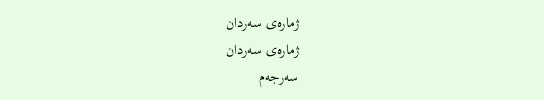ژماره‌ی سه‌ردان
ژماره‌ی سه‌ردان
سه‌رجه‌م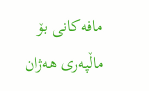مافه‌کانی بۆ ماڵپه‌ری هه‌ژان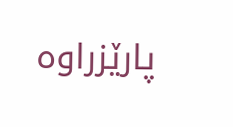پارێزراوه‌